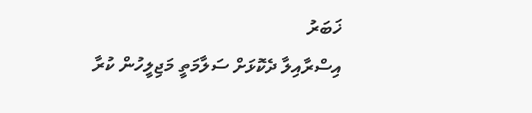ޚަބަރު
އިސްރާއިލާ ދެކޮޅަށް ސަލާމަތީ މަޖިލީހުން ކުރާ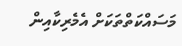މަސައްކަތްތަކަށް އެމެރިކާއިން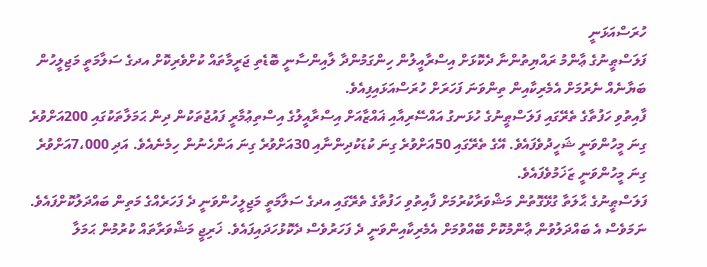ހުރަސްއަޅަނީ
ފަލަސްޠީނުގެ ޢާންމު ރައްޔިތުންނާ ދެކޮޅަށް އިސްރާއީލުން ހިންގަމުންދާ ލާއިންސާނީ ބޮޑެތި ޖަރީމާތައް ކުށްވެރިކޮށް އދގެ ސަލާމަތީ މަޖިލީހުން ބަޔާނެއް ނެރުމަށް އެމެރިކާއިން ތިންވަނަ ފަހަރަށް ހުރަސްއަޅައިފިއެވެ.
ފާއިތުވި ހަފުތާގެ ތެރޭގައި ފަލަސްޠީނުގެ ހުޅަނގު އައްސޭރިއާއި ޣައްޒާއަށް އިސްރާއީލުގެ އިސްތިޢުމާރީ ފައުޖުތަކުން ދިން ޙަމަލާތަކުގައި 200އަށްވުރެ ގިނަ މީހުންވަނީ ޝަހީދުވެފައެވެ. އޭގެ ތެރޭގައި 50އަށްވުރެ ގިނަ ކުޑަކުދިންނާއި 30އަށްވުރެ ގިނަ އަންހެނުން ހިމެނެއެވެ. އަދި 7،000އަށްވުރެ ގިނަ މީހުންވަނީ ޒަޚަމުވެފައެވެ.
ފަލަސްޠީނުގެ ޙާލަތާ ގުޅޭގޮތުން މަޝްވަރާކުރުމަށް ފާއިތުވި ހަފުތާގެ ތެރޭގައި އދގެ ސަލާމަތީ މަޖިލީހުންވަނީ ދެ ފަހަރެއްގެ މަތިން ބައްދަލުކޮށްފައެވެ. ނަމަވެސް އެ ބައްދަލުވުން ޢާންމުކޮށް ބޭއްވުމަށް އެމެރިކާއިންވަނީ ދެ ފަހަރުވެސް ދެކޮޅުހަދައިފައެވެ. ޚަރިޖީ މަޝްވަރާތައް ކުރުމުން ޙަމަލާ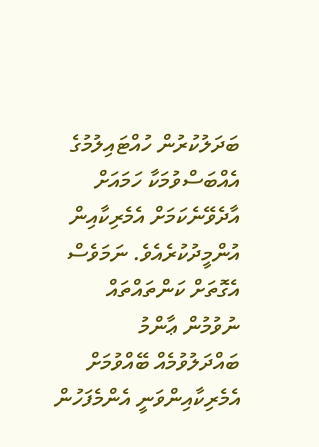ބަދަލުކުރުން ހުއްޓައިލުމުގެ އެއްބަސްވުމަކާ ހަމައަށް އާދެވޭނެކަމަށް އެމެރިކާއިން އުންމީދުކުރެއެވެ. ނަމަވެސް އެގޮތަށް ކަންތައްތައް ނުވުމުން ޢާންމު ބައްދަލުވުމެއް ބޭއްވުމަށް އެމެރިކާއިންވަނީ އެންމެފަހުން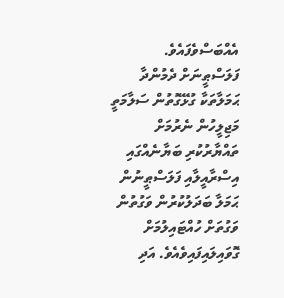އެއްބަސްވެފައެވެ.
ފަލަސްޠީނަށް ދެމުންދާ ޙަމަލާތަކާ ގުޅޭގޮތުން ސަލާމަތީ މަޖިލީހުން ނެރުމަށް ތައްޔާރުކުރި ބަޔާނެއްގައި އިސްރާއީލާއި ފަލަސްޠީނުން ޙަމަލާ ބަދަލުކުރުން ވަގުތުން ވަގުތަށް ހުއްޓައިލުމަށް ގޮވައިލައިފައިވެއެވެ. އަދި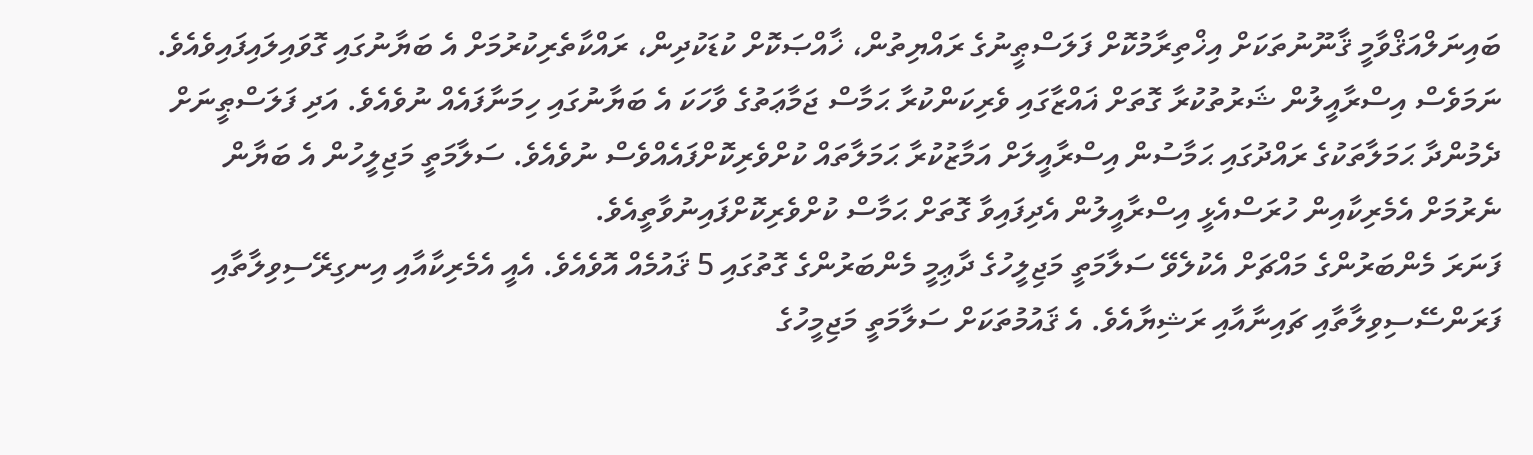ބައިނަލްއަޤްވާމީ ޤާނޫނުތަކަށް އިޚްތިރާމުކޮށް ފަލަސްޠީނުގެ ރައްޔިތުން، ޚާއްޞަކޮށް ކުޑަކުދިން، ރައްކާތެރިކުރުމަށް އެ ބަޔާނުގައި ގޮވައިލައިފައިވެއެވެ. ނަމަވެސް އިސްރާއީލުން ޝަރުތުކުރާ ގޮތަށް ޣައްޒާގައި ވެރިކަންކުރާ ޙަމާސް ޖަމާޢަތުގެ ވާހަކަ އެ ބަޔާނުގައި ހިމަނާފައެއް ނުވެއެވެ. އަދި ފަލަސްޠީނަށް ދެމުންދާ ޙަމަލާތަކުގެ ރައްދުގައި ޙަމާސުން އިސްރާއީލަށް އަމާޒުކުރާ ޙަމަލާތައް ކުށްވެރިކޮށްފައެއްވެސް ނުވެއެވެ. ސަލާމަތީ މަޖިލީހުން އެ ބަޔާން ނެރުމަށް އެމެރިކާއިން ހުރަސްއެޅީ އިސްރާއީލުން އެދިފައިވާ ގޮތަށް ޙަމާސް ކުށްވެރިކޮށްފައިނުވާތީއެވެ.
ފަނަރަ މެންބަރުންގެ މައްޗަށް އެކުލެވޭ ސަލާމަތީ މަޖިލީހުގެ ދާޢިމީ މެންބަރުންގެ ގޮތުގައި 5 ޤައުމެއް އޮވެއެވެ. އެއީ އެމެރިކާއާއި އިނގިރޭސިވިލާތާއި ފަރަންސޭސިވިލާތާއި ޗައިނާއާއި ރަޝިޔާއެވެ. އެ ޤައުމުތަކަށް ސަލާމަތީ މަޖިމީހުގެ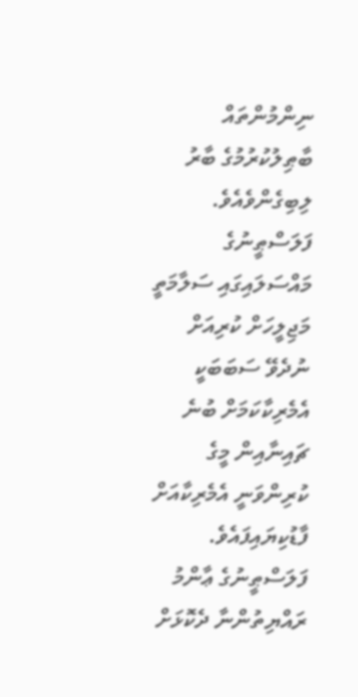ނިންމުންތައް ބާޠިލުކުރުމުގެ ބާރު ލިބިގެންވެއެވެ. ފަލަސްޠީނުގެ މައްސަލައިގައި ސަލާމަތީ މަޖިލީހަށް ކުރިއަށް ނުދެވޭ ސަބަބަކީ އެމެރިކާކަމަށް ބުނެ ޗައިނާއިން މީގެ ކުރިންވަނީ އެމެރިކާއަށް ފާޑުކިޔައިފައެވެ.
ފަލަސްޠީނުގެ ޢާންމު ރައްޔިތުންނާ ދެކޮޅަށް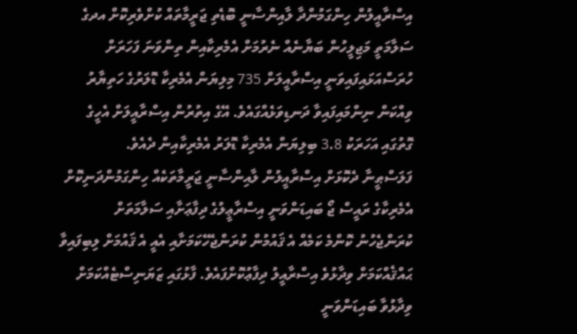އިސްރާއީލުން ހިންގަމުންދާ ލާއިންސާނީ ބޮޑެތި ޖަރީމާތައް ކުށްވެރިކޮށް އދގެ ސަލާމަތީ މަޖިލީހުން ބަޔާނެއް ނެރުމަށް އެމެރިކާއިން ތިންވަނަ ފަހަރަށް ހުރަސްއަޅައިފައިވަނީ އިސްރާއީލަށް 735 މިލިޔަން އެމެރިކާ ޑޮލަރުގެ ހަތިޔާރު ވިއްކަން ނިންމައިފައިވާ ދަނޑިވަޅެއްގައެވެ. އޭގެ އިތުރުން އިސްރާއީލަށް އެހީގެ ގޮތުގައި އަހަރަކު 3.8 ބިލިޔަން އެމެރިކާ ޑޮލަރު އެމެރިކާއިން ދެއެވެ.
ފަލަސްޠީނާ ދެކޮޅަށް އިސްރާއީލުން ލާއިންސާނީ ޖަރީމާތަކެއް ހިންގަމުންދަނިކޮށް އެމެރިކާގެ ރައީސް ޖޯ ބައިޑަންވަނީ އިސްރާޢީލުގެ ދިފާޢަށާއި ސަލާމަތަށް ކުރަންޖެހުނު ކޮންމެ ކަމެއް އެ ޤައުމުން ކުރަންޖެހޭކަމަށާއި އެއީ އެ ޤައުމަށް ލިބިފައިވާ ޙައްޤެއްކަމަށް ވިދާޅުވެ އިސްރާއީލު ދިފާޢުކޮށްފައެވެ. ފާޅުގައި ޒަޔަނިސްޓެއްކަމަށް ވިދާޅުވާ ބައިޑަންވަނީ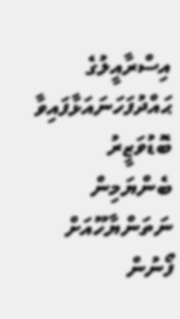އިސްރާއީލުގެ ޙައްދުފަހަނައަޅާފައިވާ ބޮޑުވަޒީރު ބެންޔަމިން ނަތަންޔާހޫއަށް ފޯނުން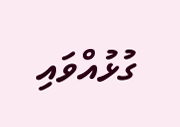ގުޅުއްވައި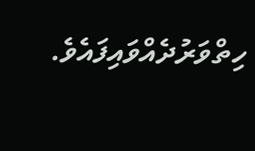ހިތްވަރުދެއްވައިފައެވެ.